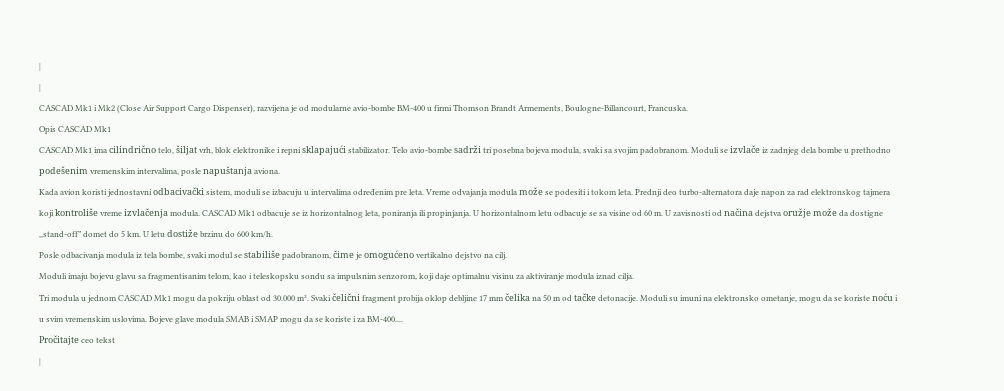|
|
CASCAD Mk1 i Mk2 (Close Air Support Cargo Dispenser), razvijena je od modularne avio-bombe BM-400 u firmi Thomson Brandt Armements, Boulogne-Billancourt, Francuska.
Opis CASCAD Mk1
CASCAD Mk1 ima cilindrično telo, šiljat vrh, blok elektronike i repni sklapajući stabilizator. Telo avio-bombe sadrži tri posebna bojeva modula, svaki sa svojim padobranom. Moduli se izvlače iz zadnjeg dela bombe u prethodno podešenim vremenskim intervalima, posle napuštanja aviona.
Kada avion koristi jednostavni odbacivački sistem, moduli se izbacuju u intervalima određenim pre leta. Vreme odvajanja modula može se podesiti i tokom leta. Prednji deo turbo-alternatora daje napon za rad elektronskog tajmera koji kontroliše vreme izvlačenja modula. CASCAD Mk1 odbacuje se iz horizontalnog leta, poniranja ili propinjanja. U horizontalnom letu odbacuje se sa visine od 60 m. U zavisnosti od načina dejstva oružje može da dostigne ,,stand-off” domet do 5 km. U letu dostiže brzinu do 600 km/h.
Posle odbacivanja modula iz tela bombe, svaki modul se stabiliše padobranom, čime je omogućeno vertikalno dejstvo na cilj.
Moduli imaju bojevu glavu sa fragmentisanim telom, kao i teleskopsku sondu sa impulsnim senzorom, koji daje optimalnu visinu za aktiviranje modula iznad cilja.
Tri modula u jednom CASCAD Mk1 mogu da pokriju oblast od 30.000 m². Svaki čelični fragment probija oklop debljine 17 mm čelika na 50 m od tačke detonacije. Moduli su imuni na elektronsko ometanje, mogu da se koriste noću i u svim vremenskim uslovima. Bojeve glave modula SMAB i SMAP mogu da se koriste i za BM-400....
Pročitajte ceo tekst
|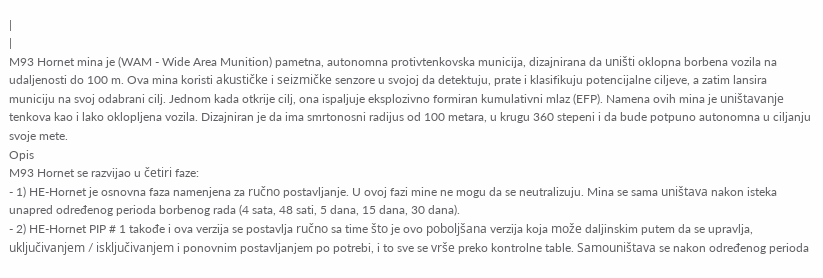|
|
M93 Hornet mina je (WAM - Wide Area Munition) pametna, autonomna protivtenkovska municija, dizajnirana da uništi oklopna borbena vozila na udaljenosti do 100 m. Ova mina koristi akustičke i seizmičke senzore u svojoj da detektuju, prate i klasifikuju potencijalne ciljeve, a zatim lansira municiju na svoj odabrani cilj. Jednom kada otkrije cilj, ona ispaljuje eksplozivno formiran kumulativni mlaz (EFP). Namena ovih mina je uništavanje tenkova kao i lako oklopljena vozila. Dizajniran je da ima smrtonosni radijus od 100 metara, u krugu 360 stepeni i da bude potpuno autonomna u ciljanju svoje mete.
Opis
M93 Hornet se razvijao u četiri faze:
- 1) HE-Hornet je osnovna faza namenjena za ručno postavljanje. U ovoj fazi mine ne mogu da se neutralizuju. Mina se sama uništava nakon isteka unapred određenog perioda borbenog rada (4 sata, 48 sati, 5 dana, 15 dana, 30 dana).
- 2) HE-Hornet PIP # 1 takođe i ova verzija se postavlja ručno sa time što je ovo poboljšana verzija koja može daljinskim putem da se upravlja, uključivanjem / isključivanjem i ponovnim postavljanjem po potrebi, i to sve se vrše preko kontrolne table. Samouništava se nakon određenog perioda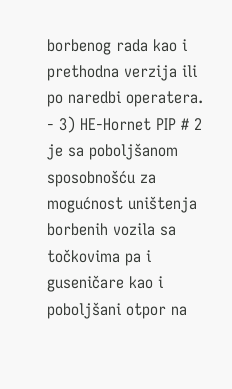borbenog rada kao i prethodna verzija ili po naredbi operatera.
- 3) HE-Hornet PIP # 2 je sa poboljšanom sposobnošću za mogućnost uništenja borbenih vozila sa točkovima pa i guseničare kao i poboljšani otpor na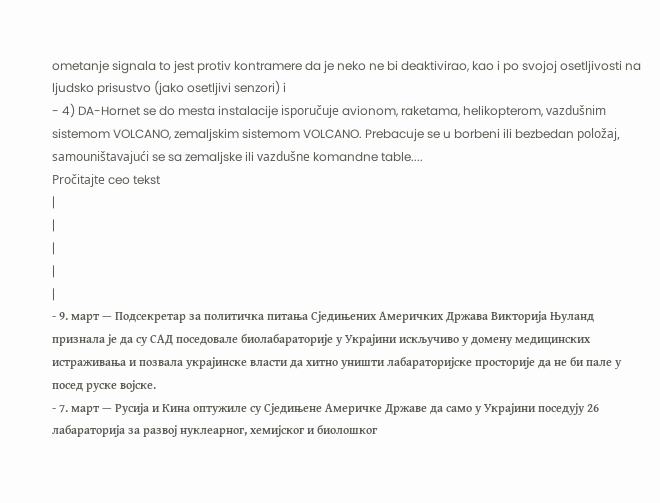ometanje signala to jest protiv kontramere da je neko ne bi deaktivirao, kao i po svojoj osetljivosti na ljudsko prisustvo (jako osetljivi senzori) i
- 4) DA-Hornet se do mesta instalacije isporučuje avionom, raketama, helikopterom, vazdušnim sistemom VOLCANO, zemaljskim sistemom VOLCANO. Prebacuje se u borbeni ili bezbedan položaj, samouništavajući se sa zemaljske ili vazdušne komandne table....
Pročitajte ceo tekst
|
|
|
|
|
- 9. март — Подсекретар за политичка питања Сједињених Америчких Држава Викторија Њуланд признала је да су САД поседовале биолабараторије у Украјини искључиво у домену медицинских истраживања и позвала украјинске власти да хитно уништи лабараторијске просторије да не би пале у посед руске војске.
- 7. март — Русија и Кина оптужиле су Сједињене Америчке Државе да само у Украјини поседују 26 лабараторија за развој нуклеарног, хемијског и биолошког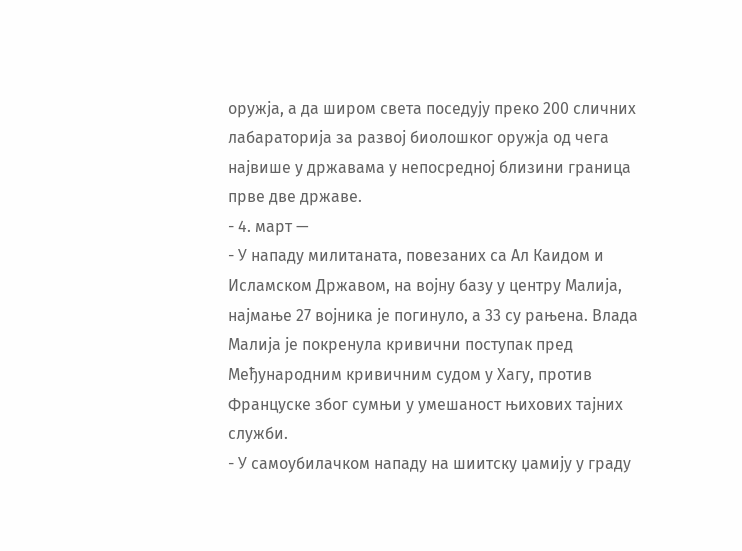оружја, а да широм света поседују преко 200 сличних лабараторија за развој биолошког оружја од чега највише у државама у непосредној близини граница прве две државе.
- 4. март —
- У нападу милитаната, повезаних са Ал Каидом и Исламском Државом, на војну базу у центру Малија, најмање 27 војника је погинуло, а 33 су рањена. Влада Малија је покренула кривични поступак пред Међународним кривичним судом у Хагу, против Француске због сумњи у умешаност њихових тајних служби.
- У самоубилачком нападу на шиитску џамију у граду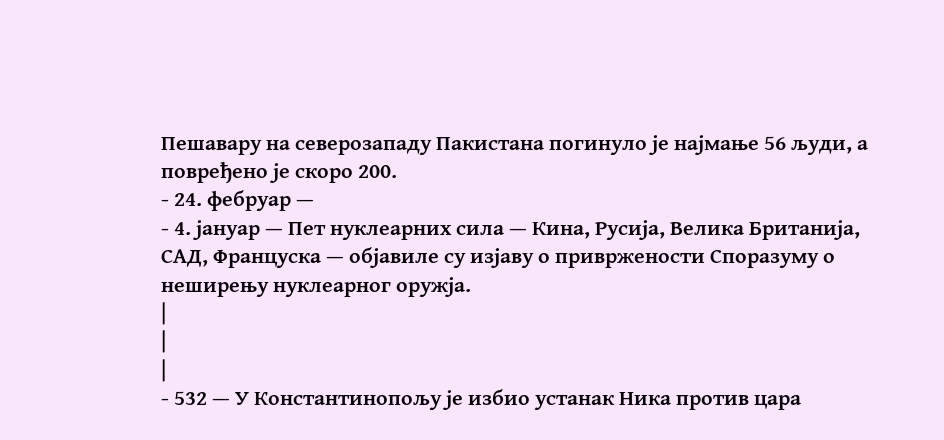Пешавару на северозападу Пакистана погинуло је најмање 56 људи, а повређено је скоро 200.
- 24. фебруар —
- 4. јануар — Пет нуклеарних сила — Кина, Русија, Велика Британија, САД, Француска — објавиле су изјаву о привржености Споразуму о неширењу нуклеарног оружја.
|
|
|
- 532 — У Константинопољу је избио устанак Ника против цара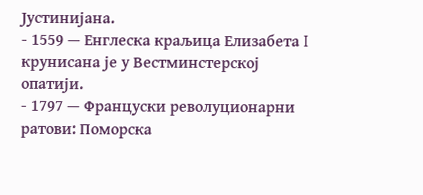Јустинијана.
- 1559 — Енглеска краљица Елизабета I крунисана је у Вестминстерској опатији.
- 1797 — Француски револуционарни ратови: Поморска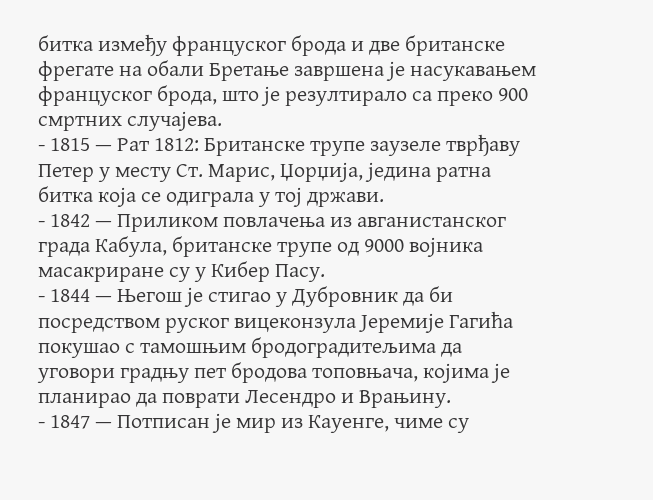битка између француског брода и две британске фрегате на обали Бретање завршена је насукавањем француског брода, што је резултирало са преко 900 смртних случајева.
- 1815 — Рат 1812: Британске трупе заузеле тврђаву Петер у месту Ст. Марис, Џорџија, једина ратна битка која се одиграла у тој држави.
- 1842 — Приликом повлачења из авганистанског града Кабула, британске трупе од 9000 војника масакриране су у Кибер Пасу.
- 1844 — Његош је стигао у Дубровник да би посредством руског вицеконзула Јеремије Гагића покушао с тамошњим бродоградитељима да уговори градњу пет бродова топовњача, којима је планирао да поврати Лесендро и Врањину.
- 1847 — Потписан је мир из Кауенге, чиме су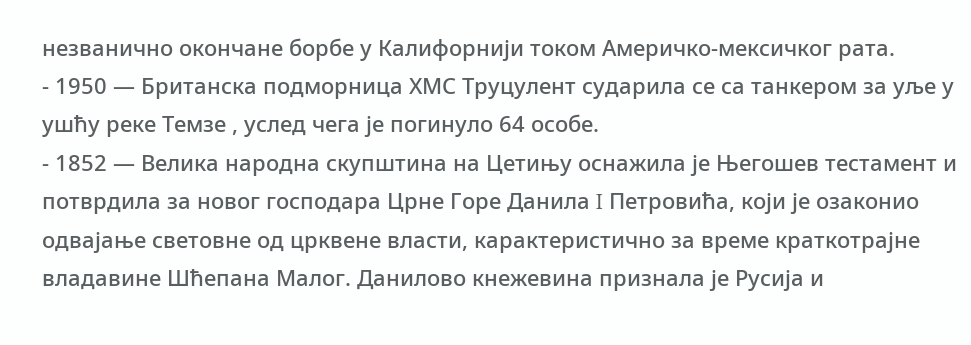незванично окончане борбе у Калифорнији током Америчко-мексичког рата.
- 1950 — Британска подморница ХМС Труцулент сударила се са танкером за уље у ушћу реке Темзе , услед чега је погинуло 64 особе.
- 1852 — Велика народна скупштина на Цетињу оснажила је Његошев тестамент и потврдила за новог господара Црне Горе Данила I Петровића, који је озаконио одвајање световне од црквене власти, карактеристично за време краткотрајне владавине Шћепана Малог. Данилово кнежевина признала је Русија и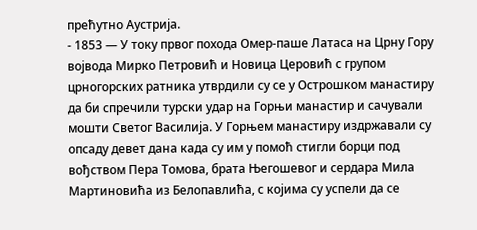прећутно Аустрија.
- 1853 — У току првог похода Омер-паше Латаса на Црну Гору војвода Мирко Петровић и Новица Церовић с групом црногорских ратника утврдили су се у Острошком манастиру да би спречили турски удар на Горњи манастир и сачували мошти Светог Василија. У Горњем манастиру издржавали су опсаду девет дана када су им у помоћ стигли борци под вођством Пера Томова, брата Његошевог и сердара Мила Мартиновића из Белопавлића, с којима су успели да се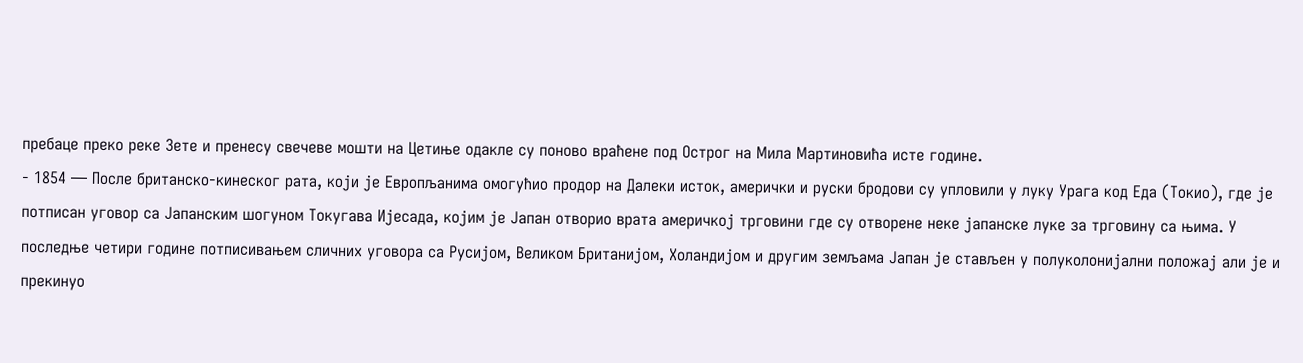пребаце преко реке Зете и пренесу свечеве мошти на Цетиње одакле су поново враћене под Острог на Мила Мартиновића исте године.
- 1854 — После британско-кинеског рата, који је Европљанима омогућио продор на Далеки исток, амерички и руски бродови су упловили у луку Урага код Еда (Токио), где је потписан уговор са Јапанским шогуном Токугава Ијесада, којим је Јапан отворио врата америчкој трговини где су отворене неке јапанске луке за трговину са њима. У последње четири године потписивањем сличних уговора са Русијом, Великом Британијом, Холандијом и другим земљама Јапан је стављен у полуколонијални положај али је и прекинуо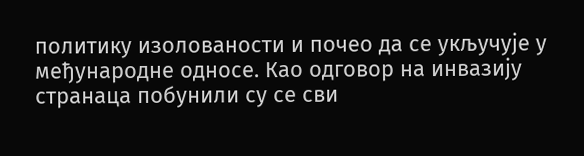политику изолованости и почео да се укључује у међународне односе. Као одговор на инвазију странаца побунили су се сви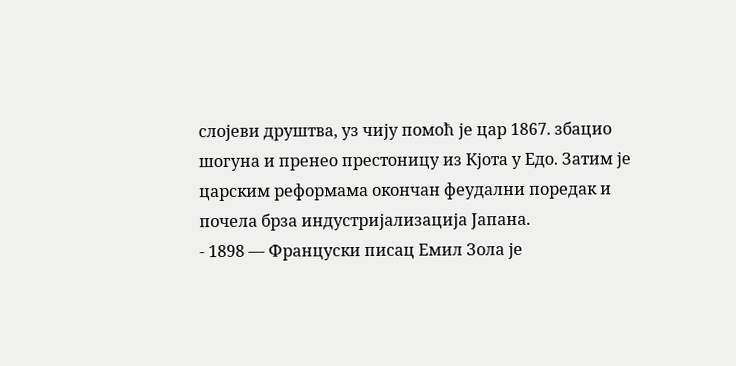слојеви друштва, уз чију помоћ је цар 1867. збацио шогуна и пренео престоницу из Кјота у Едо. Затим је царским реформама окончан феудални поредак и почела брза индустријализација Јапана.
- 1898 — Француски писац Емил Зола је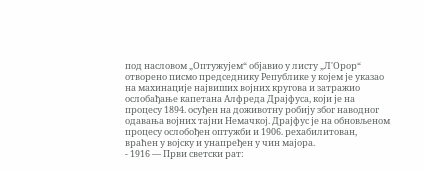под насловом „Оптужујем“ објавио у листу „Л'Орор“ отворено писмо председнику Републике у којем је указао на махинације највиших војних кругова и затражио ослобађање капетана Алфреда Драјфуса, који је на процесу 1894. осуђен на доживотну робију због наводног одавања војних тајни Немачкој. Драјфус је на обновљеном процесу ослобођен оптужби и 1906. рехабилитован, враћен у војску и унапређен у чин мајора.
- 1916 — Први светски рат: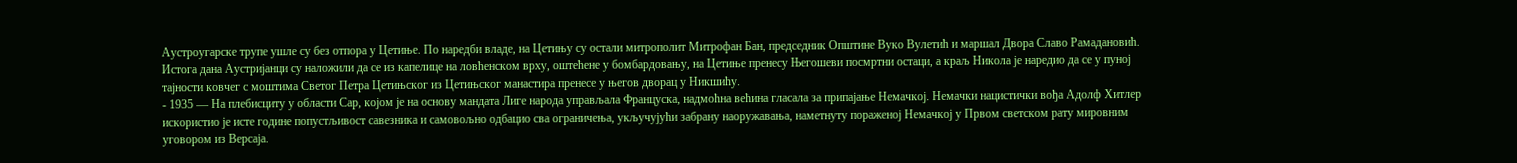Аустроугарске трупе ушле су без отпора у Цетиње. По наредби владе, на Цетињу су остали митрополит Митрофан Бан, председник Општине Вуко Вулетић и маршал Двора Славо Рамадановић. Истога дана Аустријанци су наложили да се из капелице на ловћенском врху, оштећене у бомбардовању, на Цетиње пренесу Његошеви посмртни остаци, а краљ Никола је наредио да се у пуној тајности ковчег с моштима Светог Петра Цетињског из Цетињског манастира пренесе у његов дворац у Никшићу.
- 1935 — На плебисциту у области Сар, којом је на основу мандата Лиге народа управљала Француска, надмоћна већина гласала за припајање Немачкој. Немачки нацистички вођа Адолф Хитлер искористио је исте године попустљивост савезника и самовољно одбацио сва ограничења, укључујући забрану наоружавања, наметнуту пораженој Немачкој у Првом светском рату мировним уговором из Версаја.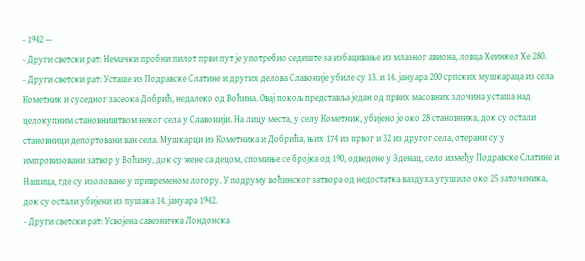- 1942 —
- Други светски рат: Немачки пробни пилот први пут је употребио седиште за избацивање из млазног авиона, ловца Хеинкел Хе 280.
- Други светски рат: Усташе из Подравске Слатине и других делова Славоније убиле су 13. и 14. јануара 200 српских мушкараца из села Кометник и суседног засеока Добрић, недалеко од Воћина. Овај покољ представља један од првих масовних злочина усташа над целокупним становништвом неког села у Славонији. На лицу места, у селу Кометник, убијено је око 28 становника, док су остали становници депортовани ван села. Мушкарци из Кометника и Добрића, њих 174 из првог и 32 из другог села, отерани су у импровизовани затвор у Воћину, док су жене са децом, спомиње се бројка од 190, одведене у Зденац, село између Подравске Слатине и Нашица, где су изоловане у привременом логору. У подруму воћинског затвора од недостатка ваздуха угушило око 25 заточеника, док су остали убијени из пушака 14. јануара 1942.
- Други светски рат: Усвојена савезничка Лондонска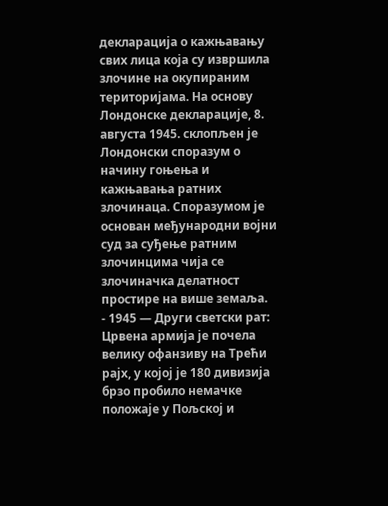декларација о кажњавању свих лица која су извршила злочине на окупираним територијама. На основу Лондонске декларације, 8. августа 1945. склопљен је Лондонски споразум о начину гоњења и кажњавања ратних злочинаца. Споразумом је основан међународни војни суд за суђење ратним злочинцима чија се злочиначка делатност простире на више земаља.
- 1945 — Други светски рат: Црвена армија је почела велику офанзиву на Трећи рајх, у којој је 180 дивизија брзо пробило немачке положаје у Пољској и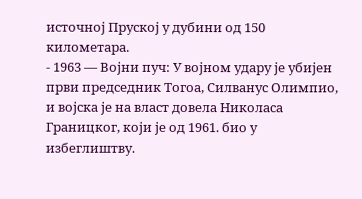источној Пруској у дубини од 150 километара.
- 1963 — Војни пуч: У војном удару је убијен први председник Тогоа, Силванус Олимпио, и војска је на власт довела Николаса Границког, који је од 1961. био у избеглиштву.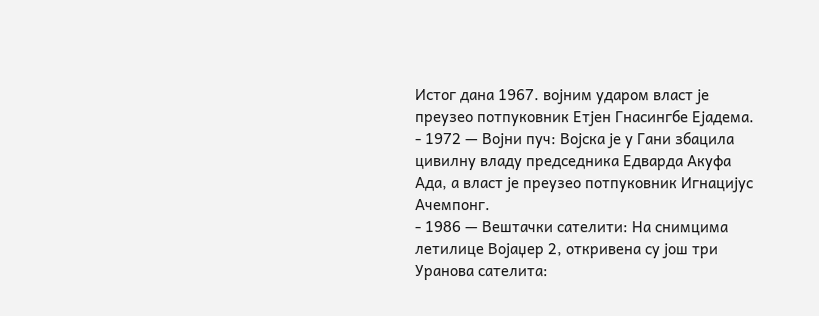Истог дана 1967. војним ударом власт је преузео потпуковник Етјен Гнасингбе Ејадема.
- 1972 — Војни пуч: Војска је у Гани збацила цивилну владу председника Едварда Акуфа Ада, а власт је преузео потпуковник Игнацијус Ачемпонг.
- 1986 — Вештачки сателити: На снимцима летилице Војаџер 2, откривена су још три Уранова сателита: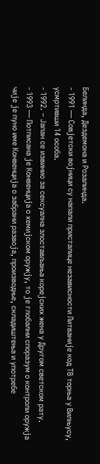Белинда, Дездемона и Розалинда.
- 1991 — Совјетски војници су напали присталице независности Литваније код ТВ торња у Вилњусу, усмртивши 14 особа.
- 1992. – Јапан се извинио за сексуална злостављања корејских жена у Другом светском рату.
- 1993 — Потписана је Конвенција о хемијском оружју, то је глобални споразум о контроли оружја чије је пуно име Конвенција о забрани развоја, производње, складиштења и употребе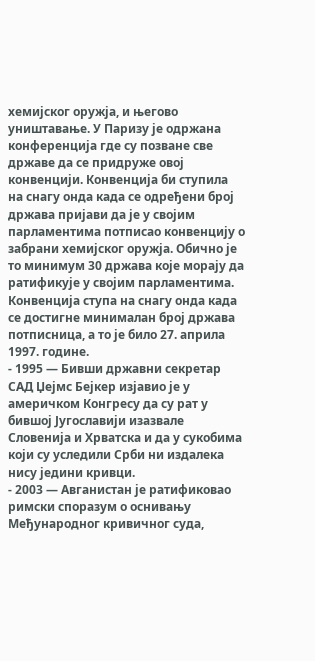хемијског оружја, и његово уништавање. У Паризу је одржана конференција где су позване све државе да се придруже овој конвенцији. Конвенција би ступила на снагу онда када се одређени број држава пријави да је у својим парламентима потписао конвенцију о забрани хемијског оружја. Обично је то минимум 30 држава које морају да ратификује у својим парламентима. Конвенција ступа на снагу онда када се достигне минималан број држава потписница, а то је било 27. априла 1997. године.
- 1995 — Бивши државни секретар САД Џејмс Бејкер изјавио је у америчком Конгресу да су рат у бившој Југославији изазвале Словенија и Хрватска и да у сукобима који су уследили Срби ни издалека нису једини кривци.
- 2003 — Авганистан је ратификовао римски споразум о оснивању Међународног кривичног суда,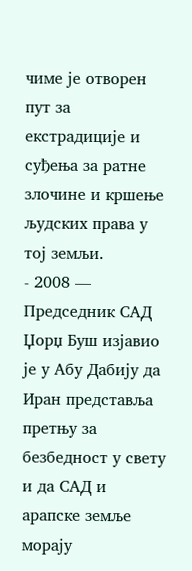чиме је отворен пут за екстрадиције и суђења за ратне злочине и кршење људских права у тој земљи.
- 2008 — Председник САД Џорџ Буш изјавио је у Абу Дабију да Иран представља претњу за безбедност у свету и да САД и арапске земље морају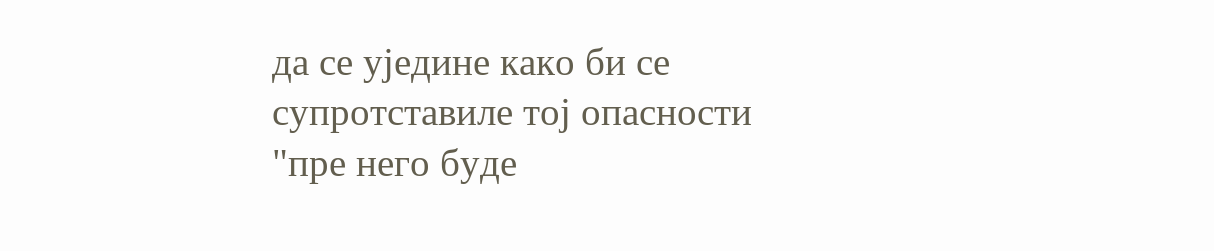да се уједине како би се супротставиле тој опасности "пре него буде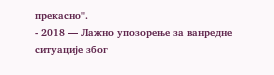прекасно".
- 2018 — Лажно упозорење за ванредне ситуације због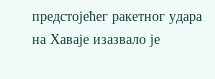предстојећег ракетног удара на Хаваје изазвало је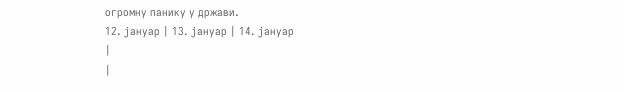огромну панику у држави.
12. јануар | 13. јануар | 14. јануар
|
|